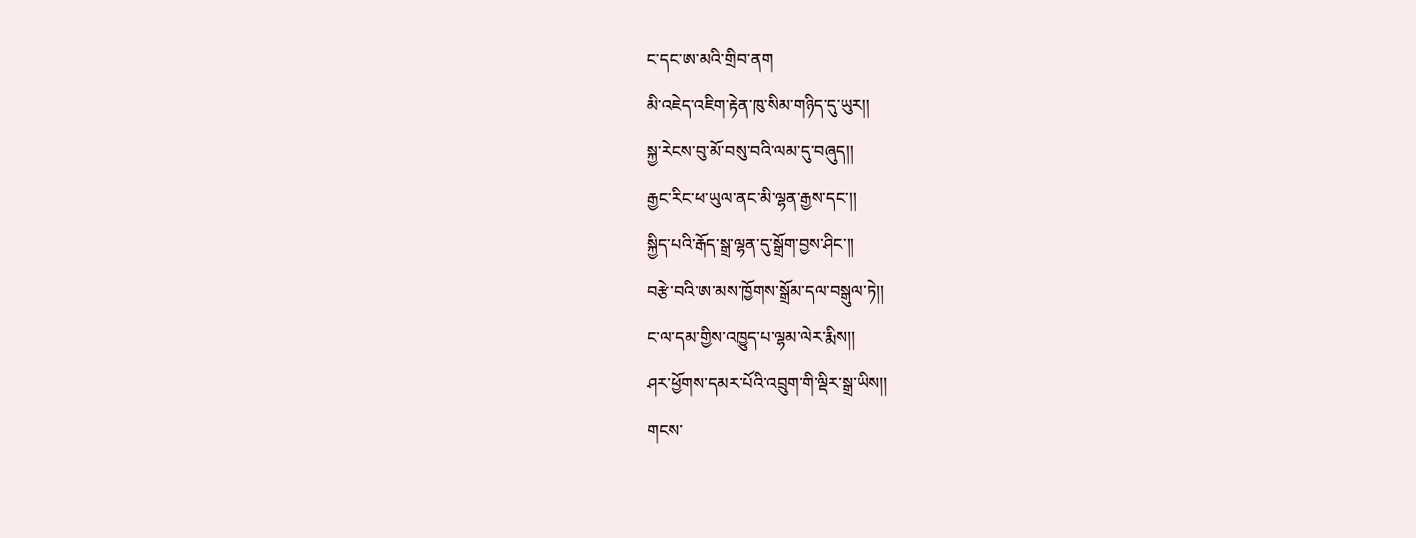ང་དང་ཨ་མའི་གྲིབ་ནག
མི་འཇེད་འཇིག་རྟེན་ཁུ་སིམ་གཉིད་དུ་ཡུར།།
སྐྱ་རེངས་བུ་མོ་བསུ་བའི་ལམ་དུ་བཞུད།།
རྒྱང་རིང་ཕ་ཡུལ་ནང་མི་ལྷན་རྒྱས་དང་།།
སྐྱིད་པའི་རྒོད་སྒྲ་ལྷན་དུ་སྒྲོག་བྱས་ཤིང་།།
བརྩེ་བའི་ཨ་མས་ཁྱོགས་སྒྲོམ་དལ་བསྒུལ་ཏེ།།
ང་ལ་དམ་གྱིས་འཁྱུད་པ་ལྷམ་ལེར་རྨིས།།
ཤར་ཕྱོགས་དམར་པོའི་འབྲུག་གི་ལྡིར་སྒྲ་ཡིས།།
གངས་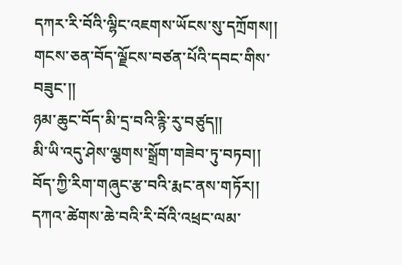དཀར་རི་བོའི་ལྷིང་འཇགས་ཡོངས་སུ་དཀྲོགས།།
གངས་ཅན་བོད་ལྗོངས་བཙན་པོའི་དབང་གིས་བཟུང་།།
ཉམ་ཆུང་བོད་མི་དྲ་བའི་རྙི་རུ་བཙུད།།
མི་ཡི་འདུ་ཤེས་ལྕགས་སྒྲོག་གཟེབ་ཏུ་བཏབ།།
བོད་ཀྱི་རིག་གཞུང་རྩ་བའི་རྨང་ནས་གཏོར།།
དཀའ་ཚེགས་ཆེ་བའི་རི་བོའི་འཕྲང་ལམ་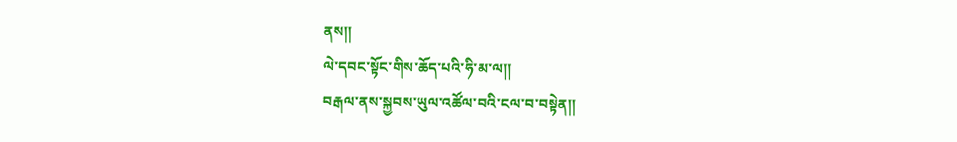ནས།།
ལེ་དབང་སྟོང་གིས་ཆོད་པའི་ཧི་མ་ལ།།
བརྒལ་ནས་སྐྱབས་ཡུལ་འཚོལ་བའི་ངལ་བ་བསྟེན།།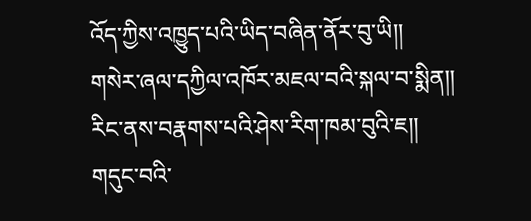འོད་ཀྱིས་འཁྱུད་པའི་ཡིད་བཞིན་ནོར་བུ་ཡི།།
གསེར་ཞལ་དཀྱིལ་འཁོར་མཇལ་བའི་སྐལ་བ་སྨིན།།
རིང་ནས་བརྣགས་པའི་ཤེས་རིག་ཁམ་བུའི་ཇ།།
གདུང་བའི་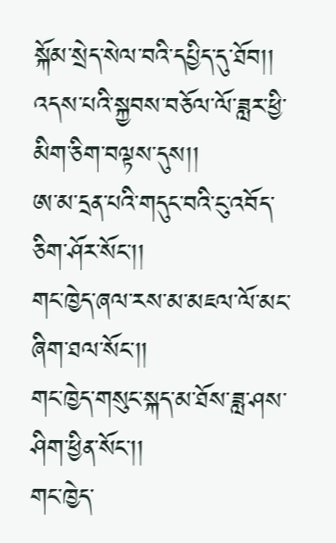སྐོམ་སྲེད་སེལ་བའི་དཔྱིད་དུ་ཐོབ།།
འདས་པའི་སྐྱབས་བཅོལ་ལོ་ཟླར་ཕྱི་མིག་ཅིག་བལྟས་དུས།།
ཨ་མ་དྲན་པའི་གདུང་བའི་ངུ་འབོད་ཅིག་ཤོར་སོང་།།
གང་ཁྱེད་ཞལ་རས་མ་མཇལ་ལོ་མང་ཞིག་ཐལ་སོང་།།
གང་ཁྱེད་གསུང་སྐད་མ་ཐོས་ཟླ་ཤས་ཤིག་ཕྱིན་སོང་།།
གང་ཁྱེད་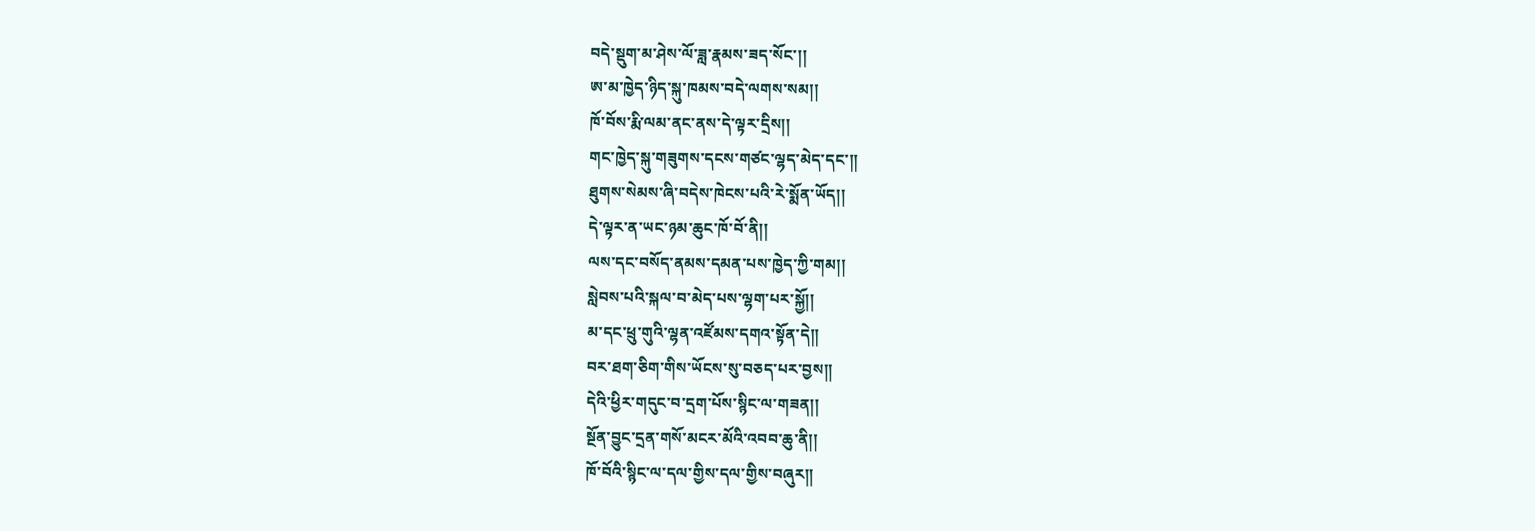བདེ་སྡུག་མ་ཤེས་ལོ་ཟླ་རྣམས་ཟད་སོང་།།
ཨ་མ་ཁྱེད་ཉིད་སྐུ་ཁམས་བདེ་ལགས་སམ།།
ཁོ་བོས་རྨི་ལམ་ནང་ནས་དེ་ལྟར་དྲིས།།
གང་ཁྱེད་སྐུ་གཟུགས་དངས་གཙང་ལྷད་མེད་དང་།།
ཐུགས་སེམས་ཞི་བདེས་ཁེངས་པའི་རེ་སྨོན་ཡོད།།
དེ་ལྟར་ན་ཡང་ཉམ་ཆུང་ཁོ་བོ་ནི།།
ལས་དང་བསོད་ནམས་དམན་པས་ཁྱེད་ཀྱི་གམ།།
སླེབས་པའི་སྐལ་བ་མེད་པས་ལྷག་པར་སྐྱོ།།
མ་དང་ཕྲུ་གུའི་ལྷན་འཛོམས་དགའ་སྟོན་དེ།།
བར་ཐག་ཅིག་གིས་ཡོངས་སུ་བཅད་པར་བྱས།།
དེའི་ཕྱིར་གདུང་བ་དྲག་པོས་སྙིང་ལ་གཟན།།
སྔོན་བྱུང་དྲན་གསོ་མངར་མོའི་འབབ་ཆུ་ནི།།
ཁོ་བོའི་སྙིང་ལ་དལ་གྱིས་དལ་གྱིས་བཞུར།།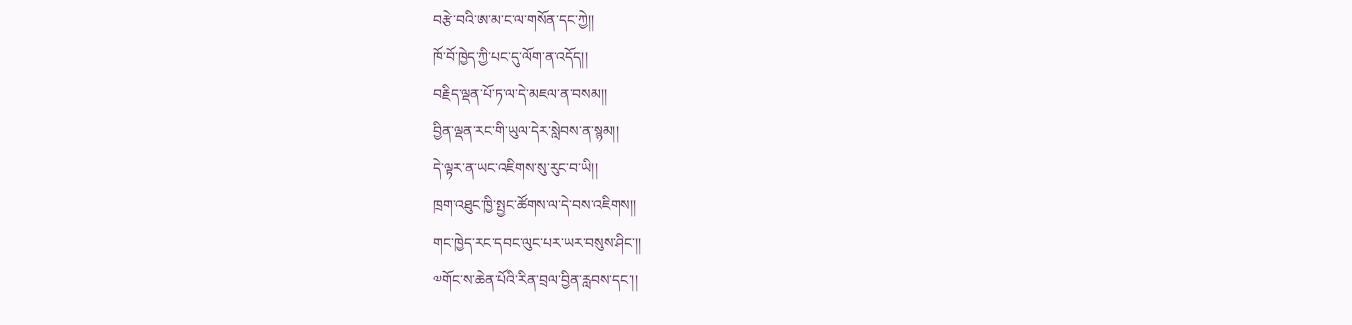བརྩེ་བའི་ཨ་མ་ང་ལ་གསོན་དང་ཀྱེ།།
ཁོ་བོ་ཁྱེད་ཀྱི་པང་དུ་ལོག་ན་འདོད།།
བརྗིད་ལྡན་པོ་ཏ་ལ་དེ་མཇལ་ན་བསམ།།
བྱིན་ལྡན་རང་གི་ཡུལ་དེར་སླེབས་ན་སྙམ།།
དེ་ལྟར་ན་ཡང་འཇིགས་སུ་རུང་བ་ཡི།།
ཁྲག་འཐུང་ཁྱི་སྤྱང་ཚོགས་ལ་དེ་བས་འཇིགས།།
གང་ཁྱེད་རང་དབང་ལུང་པར་ཡར་བསུས་ཤིང་།།
༧གོང་ས་ཆེན་པོའི་རིན་བྲལ་བྱིན་རླབས་དང་།།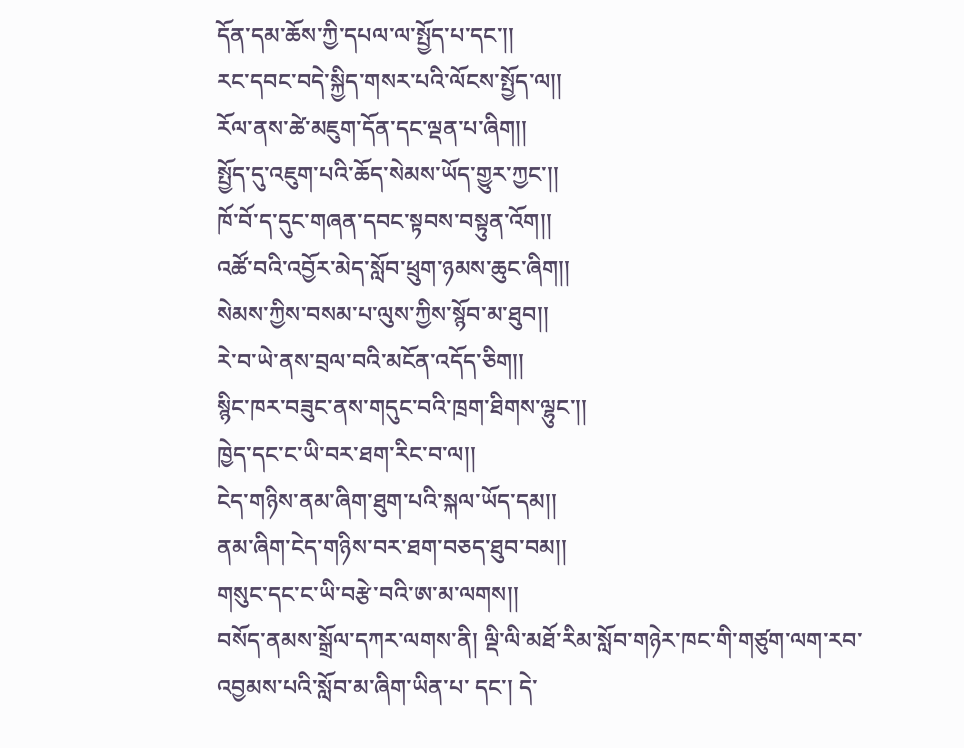དོན་དམ་ཆོས་ཀྱི་དཔལ་ལ་སྤྱོད་པ་དང་།།
རང་དབང་བདེ་སྐྱིད་གསར་པའི་ལོངས་སྤྱོད་ལ།།
རོལ་ནས་ཚེ་མཇུག་དོན་དང་ལྡན་པ་ཞིག།།
སྤྱོད་དུ་འཇུག་པའི་ཆོད་སེམས་ཡོད་གྱུར་ཀྱང་།།
ཁོ་བོ་ད་དུང་གཞན་དབང་སྟབས་བསྟུན་འོག།།
འཚོ་བའི་འབྱོར་མེད་སློབ་ཕྲུག་ཉམས་ཆུང་ཞིག།།
སེམས་ཀྱིས་བསམ་པ་ལུས་ཀྱིས་སྙོབ་མ་ཐུབ།།
རེ་བ་ཡེ་ནས་བྲལ་བའི་མངོན་འདོད་ཅིག།།
སྙིང་ཁར་བཟུང་ནས་གདུང་བའི་ཁྲག་ཐིགས་ལྷུང་།།
ཁྱེད་དང་ང་ཡི་བར་ཐག་རིང་བ་ལ།།
ངེད་གཉིས་ནམ་ཞིག་ཐུག་པའི་སྐལ་ཡོད་དམ།།
ནམ་ཞིག་ངེད་གཉིས་བར་ཐག་བཅད་ཐུབ་བམ།།
གསུང་དང་ང་ཡི་བརྩེ་བའི་ཨ་མ་ལགས།།
བསོད་ནམས་སྒྲོལ་དཀར་ལགས་ནི། ལྡི་ལི་མཐོ་རིམ་སློབ་གཉེར་ཁང་གི་གཙུག་ལག་རབ་འབྱམས་པའི་སློབ་མ་ཞིག་ཡིན་པ་ དང་། དེ་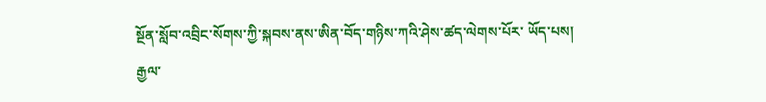སྔོན་སློབ་འབྲིང་སོགས་ཀྱི་སྐབས་ནས་ཨིན་བོད་གཉིས་ཀའི་ཤེས་ཚད་ལེགས་པོར་ ཡོད་པས། རྒྱལ་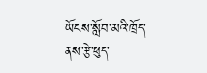ཡོངས་སློབ་མའི་ཁྲོད་ནས་རྩེ་ཕུད་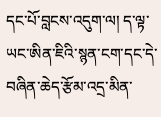དང་པོ་བླངས་འདུག་ལ། ད་ལྟ་ཡང་ཨིན་ཇིའི་སྙན་ངག་དང་དེ་བཞིན་ཆེད་རྩོམ་འདྲ་མིན་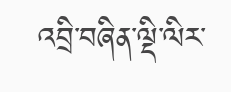འབྲི་བཞིན་ལྡི་ལིར་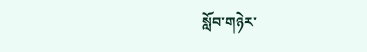སློབ་གཉེར་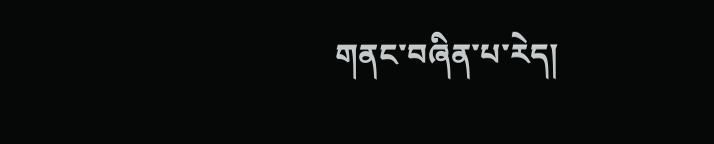གནང་བཞིན་པ་རེད།